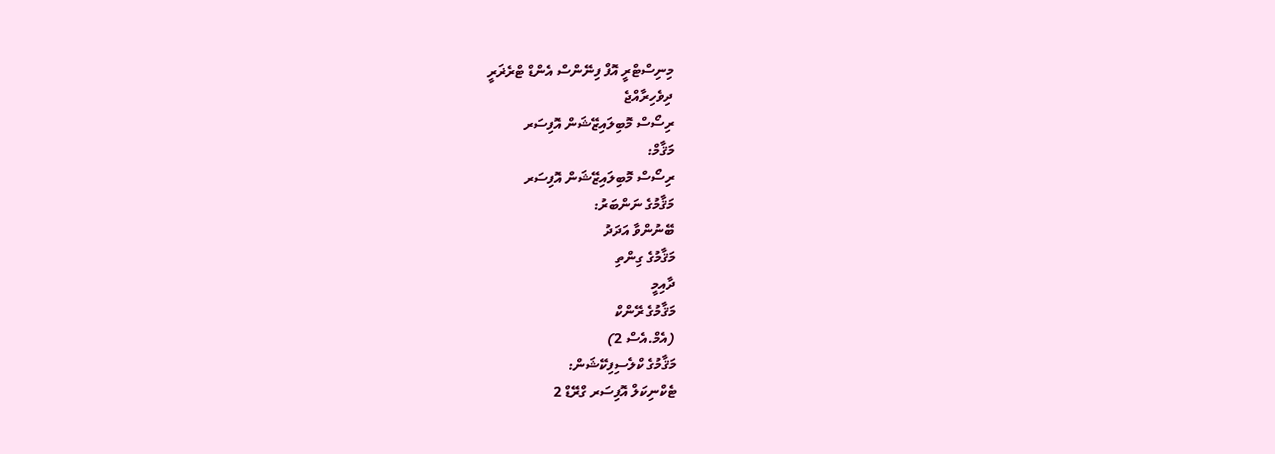މިނިސްޓްރީ އޮފް ފިނޭންސް އެންޑް ޓްރެޜަރީ
ދިވެހިރާއްޖެ
ރިސޯސް މޮބިލައިޒޭޝަން އޮފިސަރ
މަޤާމް:
ރިސޯސް މޮބިލައިޒޭޝަން އޮފިސަރ
މަޤާމުގެ ނަންބަރު:
ބޭނުންވާ އަދަދު
މަޤާމުގެ ގިންތި
ދާއިމީ
މަޤާމުގެ ރޭންކް
(އެމް.އެސް 2)
މަޤާމުގެ ކްލެސިފިކޭޝަން:
ޓެކްނިކަލް އޮފިސަރ ގްރޭޑް 2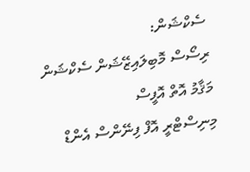ސެކްޝަން:
ރިސޯސް މޮބިލައިޒޭޝަން ސެކްޝަން
މަޤާމު އޮތް އޮފީސް
މިނިސްޓްރީ އޮފް ފިނޭންސް އެންޑް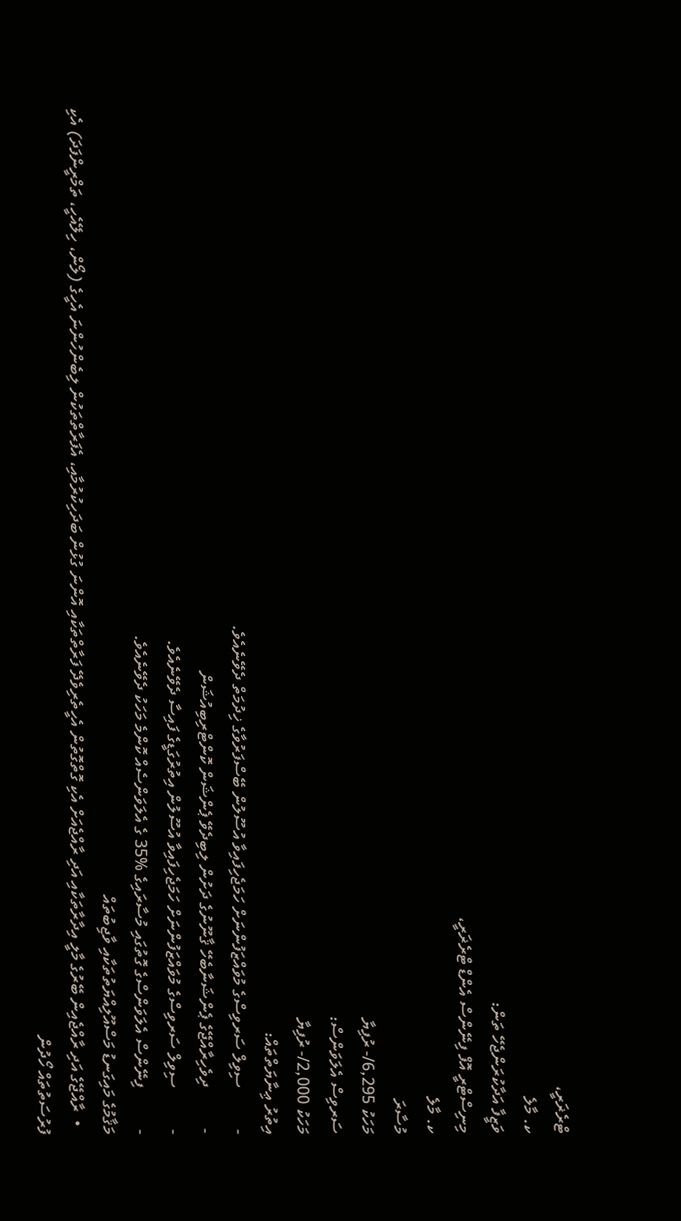ޓްރެޜަރީ،
ކ. މާލެ
ވަޒީފާ އަދާކުރަންޖެހޭ ތަން:
މިނިސްޓްރީ އޮފް ފިނޭންސް އެންޑް ޓްރެޜަރީ،
ކ. މާލެ
މުސާރަ
މަހަކު 6,295/- ރުފިޔާ
ސަރވިސް އެލަވަންސް:
މަހަކު 2,000/- ރުފިޔާ
އިތުރު ޢިނާޔަތްތައް:
-          ސިވިލް ސަރވިސްގެ މުވައްޒަފުންނަށް ހަމަޖެހިފައިވާ އުސޫލުން ބޭސްފަރުވާގެ ޚިދުމަތް ދެވޭނެއެވެ.
-          ދިވެހިރާއްޖޭގެ ޕެންޝަނާބެހޭ ޤާނޫނުގެ ދަށުން ލިބިދެވޭ ޕެންޝަން ކޮންޓްރިބިއުޝަން
-          ސިވިލް ސަރވިސްގެ މުވައްޒަފުންނަށް ހަމަޖެހިފައިވާ އުސޫލުން އިތުރުގަޑީގެ ފައިސާ ދެވޭނެއެވެ.
-          ފިނޭންސް އެލަވަންސްގެ ގޮތުގައި މުސާރައިގެ %35 ގެ އެލަވަންސެއް ކޮންމެ މަހަކު ދެވޭނެއެވެ.
މަޤާމުގެ މައިގަނޑު މަސްއޫލިއްޔަތުތަކާއި ވާޖިބުތައް
  •  ރާއްޖޭގެ އަދި ރާއްޖެއިން ބޭރުގެ މާލީ އިދާރާތަކާއި އަދި ރާއްޖެއަށް އެކި ގޮތްގޮތުން އެހީތެރިވެދޭ ފަރާތްތަކާއި އޮންނަ ގުޅުން ބަދަހިކުރުމާއި، އެފަރާތްތަކުން ލިބެންހުންނަ އެހީގެ (ލޯން، ހިލޭއެހީ، ތަމްރީންފަދަ) އެކި ފުރުސަތުތައް ހޯދުން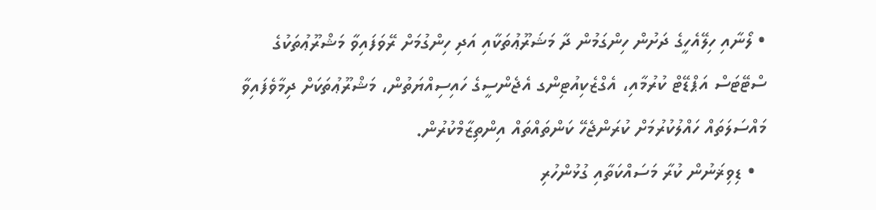• ލޯނާއި ހިލޭއެހީގެ ދަށުން ހިންގަމުން ދާ މަޝަރޫޢުތަކާއި އަދި ހިންގުމަށް ރޭވަފައިވާ މަޝްރޫޢުތަކުގެ ސްޓޭޓަސް އަޕްޑޭޓް ކުރުމާއި، އެގްޒެކިއުޓިންގ އެޖެންސީގެ ހައިސިއްޔަތުން، މަޝްރޫޢުތަކަށް ދިމާވެފައިވާ މައްސަލަތައް ހައްލުކުރުމަށް ކުރަންޖެހޭ ކަންތައްތައް އިންތިޒާމްކުރުން.
  • ޑިވިޜަނުން ކުރާ މަސައްކަތާއި ގުޅުންހުރި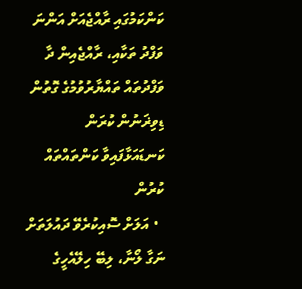ކަންކަމުގައި ރާއްޖެއަށް އަންނަ ވަފްދު ތަކާއި، ރާއްޖެއިން ދާ ވަފްދުތައް ތައްޔާރުވުމުގެ ގޮތުން ޑިވިޜަނުން ކުރަން ކަނޑައަޅާފައިވާ ކަންތައްތައް ކުރުން
  • އަލަށް ސޮއިކުރެވޭ ދައުލަތަށް ނަގާ ލޯނާ، ލިބޭ ހިލޭއެހީގެ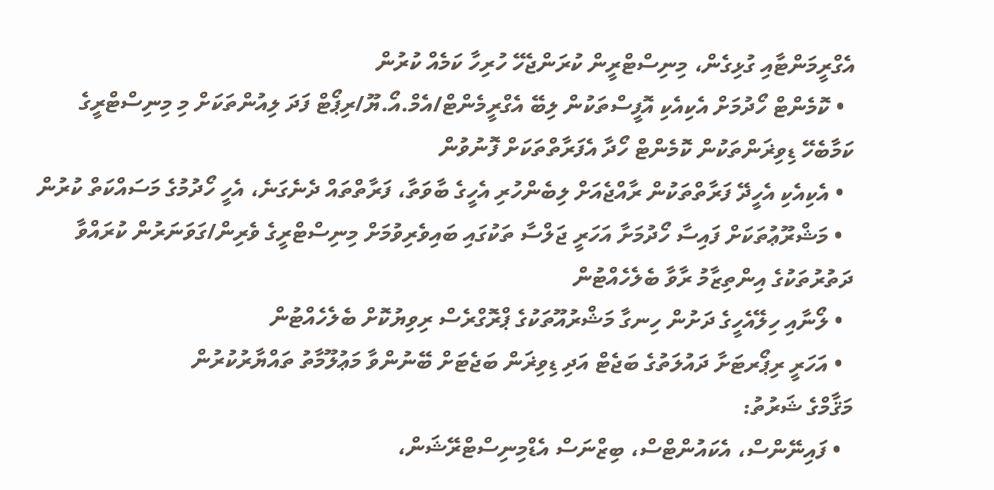އެގްރީމަންޓާއި ގުޅިގެން، މިނިސްޓްރީން ކުރަންޖެހޭ ހުރިހާ ކަމެއް ކުރުން
  • ކޮމެންޓް ހޯދުމަށް އެކިއެކި އޮފީސްތަކުން ލިބޭ އެގްރީމެންޓް/އެމް.އޯ.ޔޫ/ރިޕޯޓް ފަދަ ލިއުންތަކަށް މި މިނިސްޓްރީގެ ކަމާބެހޭ ޑިވިޜަންތަކުން ކޮމެންޓް ހޯދާ އެފަރާތްތަކަށް ފޮނުވުން
  • އެކިއެކި އެހީދޭ ފަރާތްތަކުން ރާއްޖެއަށް ލިބެންހުރި އެހީގެ ބާވަތާ، ފަރާތްތައް ދެނެގަނެ، އެހީ ހޯދުމުގެ މަސައްކަތް ކުރުން
  • މަޝްރޫޢުތަކަށް ފައިސާ ހޯދުމަށާ އަހަރީ ޖަލްސާ ތަކުގައި ބައިވެރިވުމަށް މިނިސްޓްރީގެ ވެރިން/ގަވަނަރުން ކުރައްވާ ދަތުރުތަކުގެ އިންތިޒާމު ރާވާ ބެލެހެއްޓުން
  • ލޯނާއި ހިލޭއެހީގެ ދަށުން ހިނގާ މަޝްރުއޫތަކުގެ ޕްރޮގްރެސް ރިވިޔުކޮށް ބެލެހެއްޓުން
  • އަހަރީ ރިޕޯރޓަށާ ދައުލަތުގެ ބަޖެޓް އަދި ޑިވިޜަން ބަޖެޓަށް ބޭނުންވާ މަޢުލޫމާތު ތައްޔާރުކުރުން
މަޤާމްގެ ޝަރުތު:
  • ފައިނޭންސް، އެކައުންޓްސް، ބިޒްނަސް އެޑްމިނިސްޓްރޭޝަން،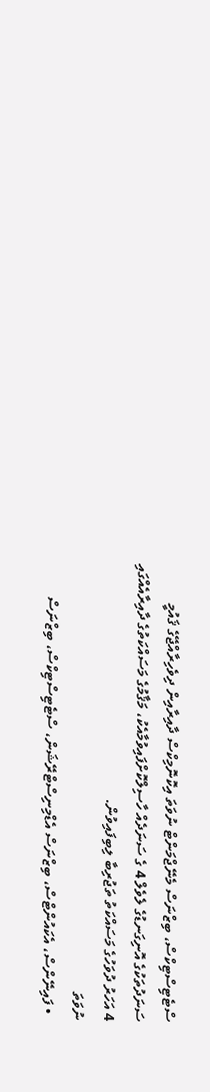ސްޓެޓިސްޓިކްސް، ބިޒްނަސް މެނޭޖްމަންޓް ނުވަތަ އިކޮނޮމިކްސް ދާއިރާއިން ދިވެހިރާއްޖޭގެ ޤައުމީ ސަނަދުތަކުގެ އޮނިގަނޑުގެ ލެވެލް 4 ގެ ސަނަދެއް ހާސިލްކޮށްފައިވުމާއެކު، މަޤާމުގެ މަސައްކަތުގެ ދާއިރާއެއްގައި 4 އަހަރު ދުވަހުގެ މަސައްކަތު ތަޖުރިބާ ލިބިފައިވުން.
ނުވަތަ
  • ފައިނޭންސް، އެކައުންޓްސް، ބިޒްނަސް އެޑްމިނިސްޓްރޭޝަން، ސްޓެޓިސްޓިކްސް، ބިޒްނަސް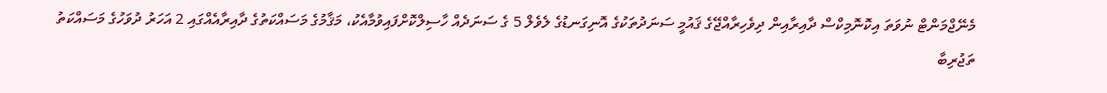މެނޭޖްމަންޓް ނުވަތަ އިކޮނޮމިކްސް ދާއިރާއިން ދިވެހިރާއްޖޭގެ ޤައުމީ ސަނަދުތަކުގެ އޮނިގަނޑުގެ ލެވެލް 5 ގެ ސަނަދެއް ހާސިލްކޮށްފައިވުމާއެކު، މަޤާމުގެ މަސައްކަތުގެ ދާއިރާއެއްގައި 2 އަހަރު ދުވަހުގެ މަސައްކަތު ތަޖުރިބާ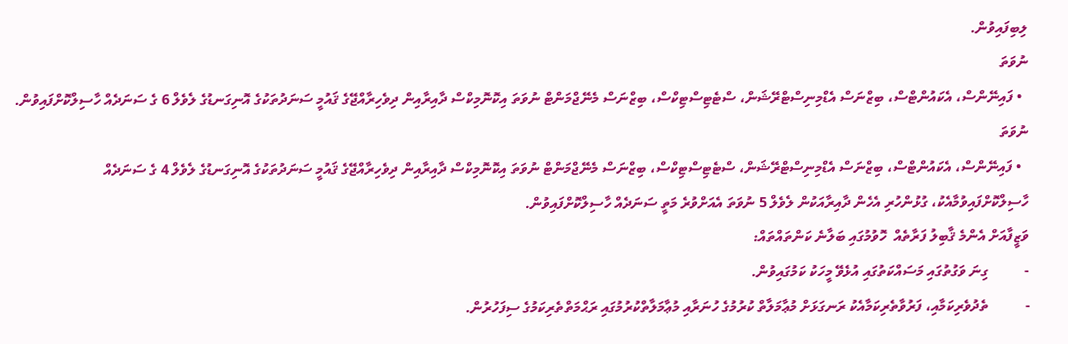ލިބިފައިވުން.
ނުވަތަ
  • ފައިނޭންސް، އެކައުންޓްސް، ބިޒްނަސް އެޑްމިނިސްޓްރޭޝަން، ސްޓެޓިސްޓިކްސް، ބިޒްނަސް މެނޭޖްމަންޓް ނުވަތަ އިކޮނޮމިކްސް ދާއިރާއިން ދިވެހިރާއްޖޭގެ ޤައުމީ ސަނަދުތަކުގެ އޮނިގަނޑުގެ ލެވެލް 6 ގެ ސަނަދެއް ހާސިލްކޮށްފައިވުން.
ނުވަތަ
  • ފައިނޭންސް، އެކައުންޓްސް، ބިޒްނަސް އެޑްމިނިސްޓްރޭޝަން، ސްޓެޓިސްޓިކްސް، ބިޒްނަސް މެނޭޖްމަންޓް ނުވަތަ އިކޮނޮމިކްސް ދާއިރާއިން ދިވެހިރާއްޖޭގެ ޤައުމީ ސަނަދުތަކުގެ އޮނިގަނޑުގެ ލެވެލް 4 ގެ ސަނަދެއް ހާސިލްކޮށްފައިވުމާއެކު، ގުޅުންހުރި އެހެން ދާއިރާއަކުން ލެވެލް 5 ނުވަތަ އެއަށްވުރެ މަތީ ސަނަދެއް ހާސިލްކޮށްފައިވުން.
ވަޒީފާއަށް އެންމެ ޤާބިލު ފަރާތެއް  ހޮވުމުގައި ބަލާނެ ކަންތައްތައް:
-          ގިނަ ވަގުތުގައި މަސައްކަތުގައި އުޅެވޭ މީހަކު ކަމުގައިވުން.
-          ތެދުވެރިކަމާއި، ފަރުވާތެރިކަމާއެކު ރަނގަޅަށް މުޢާމަލާތް ކުރުމުގެ ހުނަރާއި މުޢާމަލާތްކުރުމުގައި ރަޙްމަތްތެރިކަމުގެ ސިފަހުރުން.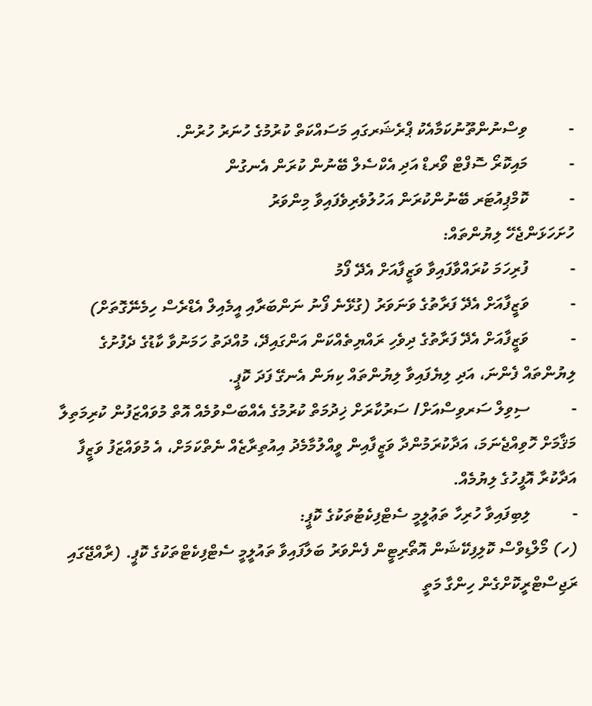-          ވިސްނުންތޫނުކަމާއެކު ޕްރެޝަރގައި މަސައްކަތް ކުރުމުގެ ހުނަރު ހުރުން.
-          މައިކޮރޯ ސޮފްޓް ވޯރޑް އަދި އެކްސެލް ބޭނުން ކުރަން އެނގުން
-          ކޮމްޕިއުޓަރ ބޭނުންކުރަން އަހުލުވެރިވެފައިވާ މިންވަރު
ހުށަހަޅަންޖެހޭ ލިޔުންތައް:
-          ފުރިހަމަ ކުރައްވާފައިވާ ވަޒީފާއަށް އެދޭ ފޯމު
-          ވަޒީފާއަށް އެދޭ ފަރާތުގެ ވަނަވަރު (ގުޅޭނެ ފޯނު ނަންބަރާއި އީމެއިލް އެޑްރެސް ހިމެނޭގޮތަށް)
-          ވަޒީފާއަށް އެދޭ ފަރާތުގެ ދިވެހި ރައްޔިތެއްކަން އަންގައިދޭ، މުއްދަތު ހަމަނުވާ ކާޑުގެ ދެފުށުގެ ލިޔުންތައް ފެންނަ، އަދި ލިޔެފައިވާ ލިޔުންތައް ކިޔަން އެނގޭ ފަދަ ކޮޕީ.
-          ސިވިލް ސަރވިސްއަށް/ ސަރުކާރަށް ޚިދުމަތް ކުރުމުގެ އެއްބަސްވުމެއް އޮތް މުވައްޒަފުން ކުރިމަތިލާ މަޤާމަށް ހޮވިއްޖެނަމަ، އަދާކުރަމުންދާ ވަޒީފާއިން ވީއްލުމާމެދު އިއުތިރާޒެއް ނެތްކަމަށް، އެ މުވައްޒަފު ވަޒީފާ އަދާކުރާ އޮފީހުގެ ލިޔުމެއް.
-          ލިބިފައިވާ ހުރިހާ ތަޢުލީމީ ސެޓްފިކެޓުތަކުގެ ކޮޕީ:
(ހ) މޯލްޑިވްސް ކޮލިފިކޭޝަން އޮތޯރިޓީން ފެންވަރު ބަލާފައިވާ ތައުލީމީ ސެޓްފިކެޓްތަކުގެ ކޮޕީ. (ރާއްޖޭގައި ރަޖިސްޓްރީކޮށްގެން ހިންގާ މަތީ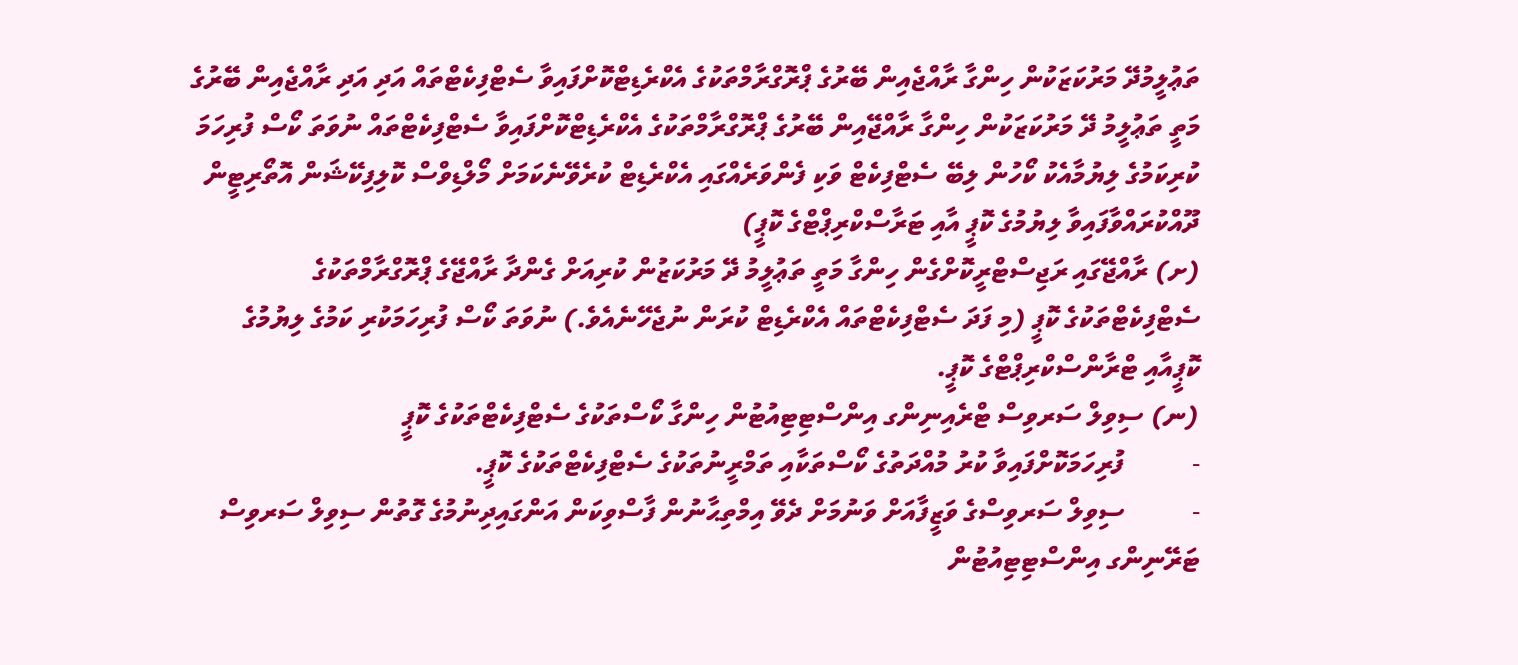ތަޢުލީމުދޭ މަރުކަޒަކުން ހިންގާ ރާއްޖެއިން ބޭރުގެ ޕްރޮގްރާމްތަކުގެ އެކްރެޑިޓްކޮށްފައިވާ ސެޓްފިކެޓްތައް އަދި އަދި ރާއްޖެއިން ބޭރުގެ މަތީ ތަޢުލީމު ދޭ މަރުކަޒަކުން ހިންގާ ރާއްޖޭއިން ބޭރުގެ ޕްރޮގްރާމްތަކުގެ އެކްރެޑިޓްކޮށްފައިވާ ސެޓްފިކެޓްތައް ނުވަތަ ކޯސް ފުރިހަމަ ކުރިކަމުގެ ލިޔުމާއެކު ކޯހުން ލިބޭ ސެޓްފިކެޓް ވަކި ފެންވަރެއްގައި އެކްރެޑިޓް ކުރެވޭނެކަމަށް މޯލްޑިވްސް ކޮލިފިކޭޝަން އޮތޯރިޓީން ދޫއްކުރައްވާފައިވާ ލިޔުމުގެ ކޮޕީ އާއި ޓަރާސްކްރިޕްޓްގެ ކޮޕީ)
(ށ) ރާއްޖޭގައި ރަޖިސްޓްރީކޮށްގެން ހިންގާ މަތީ ތަޢުލީމު ދޭ މަރުކަޒުން ކުރިއަށް ގެންދާ ރާއްޖޭގެ ޕްރޮގްރާމްތަކުގެ ސެޓްފިކެޓްތަކުގެ ކޮޕީ (މި ފަދަ ސެޓްފިކެޓްތައް އެކްރެޑިޓް ކުރަން ނުޖެހޭނެއެވެ.) ނުވަތަ ކޯސް ފުރިހަމަކުރި ކަމުގެ ލިޔުމުގެ ކޮޕީއާއި ޓްރާންސްކްރިޕްޓްގެ ކޮޕީ.
(ނ) ސިވިލް ސަރވިސް ޓްރެއިނިންގ އިންސްޓިޓިއުޓުން ހިންގާ ކޯސްތަކުގެ ސެޓްފިކެޓްތަކުގެ ކޮޕީ
-          ފުރިހަމަކޮށްފައިވާ ކުރު މުއްދަތުގެ ކޯސްތަކާއި ތަމްރީނުތަކުގެ ސެޓްފިކެޓްތަކުގެ ކޮޕީ.
-          ސިވިލް ސަރވިސްގެ ވަޒީފާއަށް ވަނުމަށް ދެވޭ އިމްތިޙާނުން ފާސްވިކަން އަންގައިދިނުމުގެ ގޮތުން ސިވިލް ސަރވިސް ޓަރޭނިންގ އިންސްޓިޓިއުޓުން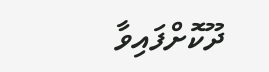ދޫކޮށްފައިވާ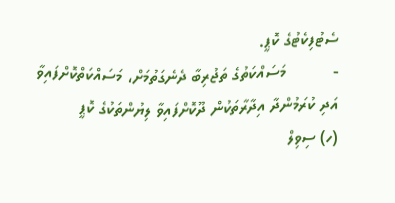ސެޓުފިކެޓުގެ ކޮޕީ.
-          މަސައްކަތުގެ ތަޖުރިބާ ދެނެގަތުމަށް، މަސައްކަތްކޮށްފައިވާ އަދި ކުރަމުންދާ އިދާރާތަކުން ދޫކޮށްފައިވާ ލިޔުންތަކުގެ ކޮޕީ
(ހ) ސިވިލް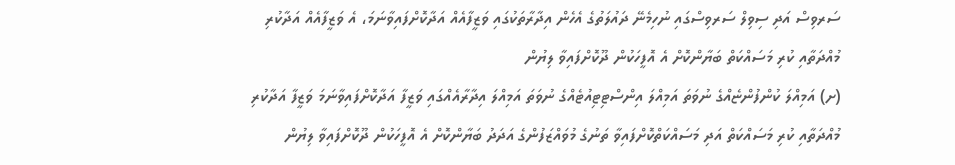ސަރވިސް އަދި ސިވިލް ސަރވިސްގައި ނުހިމެނޭ ދައުލަތުގެ އެހެން އިދާރާތަކުގައި ވަޒީފާއެއް އަދާކޮށްފައިވާނަމަ، އެ ވަޒީފާއެއް އަދާކުރި މުއްދަތާއި ކުރި މަސައްކަތް ބަޔާންކޮށް އެ އޮފީހަކުން ދޫކޮށްފައިވާ ލިޔުން
(ށ) އަމިއްލަ ކުންފުންޏެއްގެ ނުވަތަ އަމިއްލަ އިންސްޓިޓިއުޓެއްގެ ނުވަތަ އަމިއްލަ އިދާރާއެއްގައި ވަޒީފާ އަދާކޮށްފައިވާނަމަ ވަޒީފާ އަދާކުރި މުއްދަތާއި ކުރި މަސައްކަތް އަދި މަސައްކަތްކޮށްފައިވާ ތަނުގެ މުވައްޒަފުންގެ އަދަދު ބަޔާންކޮށް އެ އޮފީހަކުން ދޫކޮށްފައިވާ ލިޔުން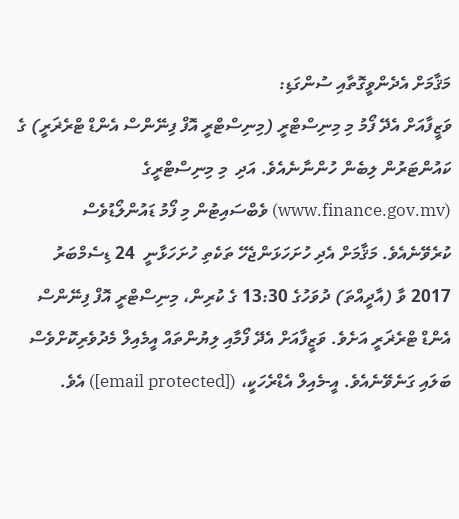މަޤާމަށް އެދެންވީގޮތާއި ސުންގަޑި:
ވަޒީފާއަށް އެދޭ ފޯމު މި މިނިސްޓްރީ (މިނިސްޓްރީ އޮފް ފިނޭންސް އެންޑް ޓްރެޜަރީ) ގެ ކައުންޓަރުން ލިބެން ހުންނާނެއެވެ. އަދި  މި މިނިސްޓްރީގެ (www.finance.gov.mv) ވެބްސައިޓުން މި ފޯމު ޑައުންލޯޑުވެސް ކުރެވޭނެއެވެ. މަޤާމަށް އެދި ހުށަހަޅަންޖެހޭ ތަކެތި ހުށަހަޅާނީ  24 ޑިސެމްބަރު 2017 ވާ (އާދީއްތަ) ދުވަހުގެ 13:30 ގެ ކުރިން، މިނިސްޓްރީ އޮފް ފިނޭންސް އެންޑް ޓްރެޜަރީ އަށެވެ. ވަޒީފާއަށް އެދޭ ފޯމާއި ލިޔުންތައް އީމެއިލް މެދުވެރިކޮށްވެސް ބަލައި ގަނެވޭނެއެވެ. އީ-މެއިލް އެޑްރެހަކީ، ([email protected]) އެވެ.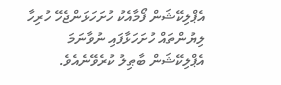އެޕްލިކޭޝަން ފޯމާއެކު ހުށަހަޅަންޖެހޭ ހުރިހާ ލިޔުންތައް ހުށަހަޅާފައި ނުވާނަމަ އެޕްލިކޭޝަން ބާޠިލު ކުރެވޭނެއެވެ.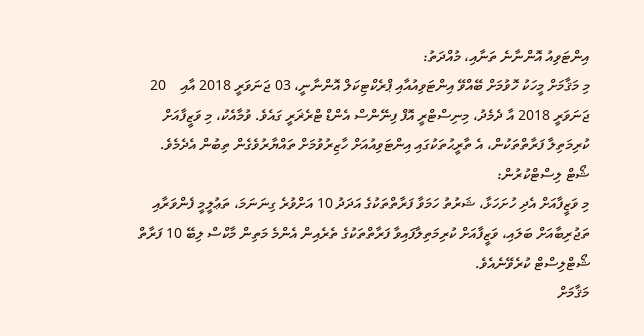އިންޓަވިއު އޮންނާނެ ތަނާއި، މުއްދަތު:
މި މަޤާމަށް މީހަކު ހޮވުމަށް ބޭއްވޭ އިންޓަވިއުއާއި ޕްރެކްޓިކަލް އޮންނާނީ، 03 ޖަނަވަރީ 2018 އާއި    20  ޖަނަވަރީ 2018 އާ ދެމެދު، މިނިސްޓްރީ އޮފް ފިނޭންސް އެންޑް ޓްރެޜަރީ ގައެވެ. ވުމާއެކު، މި ވަޒީފާއަށް ކުރިމަތިލާ ފަރާތްތަކުން، އެ ތާރީޙުތަކުގައި އިންޓަވިއުއަށް ހާޒިރުވުމަށް ތައްޔާރުވެގެން ތިބުން އެދެމެވެ.
ޝޯޓް ލިސްޓްކުރުން:
މި ވަޒީފާއަށް އެދި ހުށަހަޅާ، ޝަރުތު ހަމަވާ ފަރާތްތަކުގެ އަދަދު 10 އަށްވުރެ ގިނަނަމަ، ތަޢުލީމީ ފެންވަރާއި ތަޖުރިބާއަށް ބަލައި، ވަޒީފާއަށް ކުރިމަތިލާފައިވާ ފަރާތްތަކުގެ ތެރެއިން އެންމެ މަތިން މާކްސް ލިބޭ 10 ފަރާތް ޝޯޓްލިސްޓް ކުރެވޭނެއެވެ.
މަޤާމަށް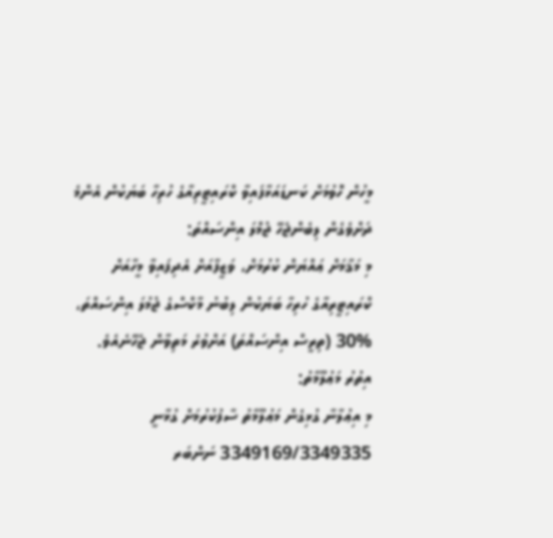މީހުން ހޮވުމަށް ކަނޑައަޅާފައިވާ ކްރައިޓީރިއާގެ ހުރިހާ ބަޔަކުން އެންމެ ދަށްވެގެން ލިބެންޖެހޭ ޖުމްލަ އިންސައްތަ:
މި މަޤާމަށް ޢައްޔަން ކުރުމަށް، ވަޒީފާއަށް އެދިފައިވާ މީހާއަށް ކްރައިޓީރިއާގެ ހުރިހާ ބަޔަކުން ލިބުނު މާކްސްގެ ޖުމުލަ އިންސައްތަ، %30 (ތިރީސް އިންސައްތަ) އަށްވުރެ މަތިވާން ޖެހޭނެއެވެ.
އިތުރު މަޢުލޫމާތު:
މި އިޢުލާނާ ގުޅިގެން މަޢުލޫމާތު ސާފުކުރުމަށް ގުޅާނީ 3349169/3349335 ނަންބަރ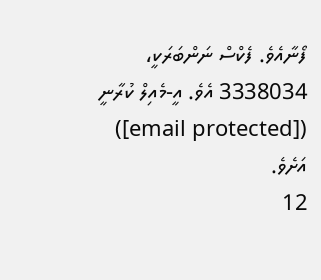ފޯނާއެވެ. ފެކްސް ނަންބަރަކީ، 3338034 އެވެ. އީ-މެއިލް ކުރާނީ ([email protected]) އަށެވެ.
12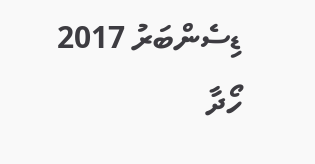ޑިސެންބަރު 2017
ހޯދާ